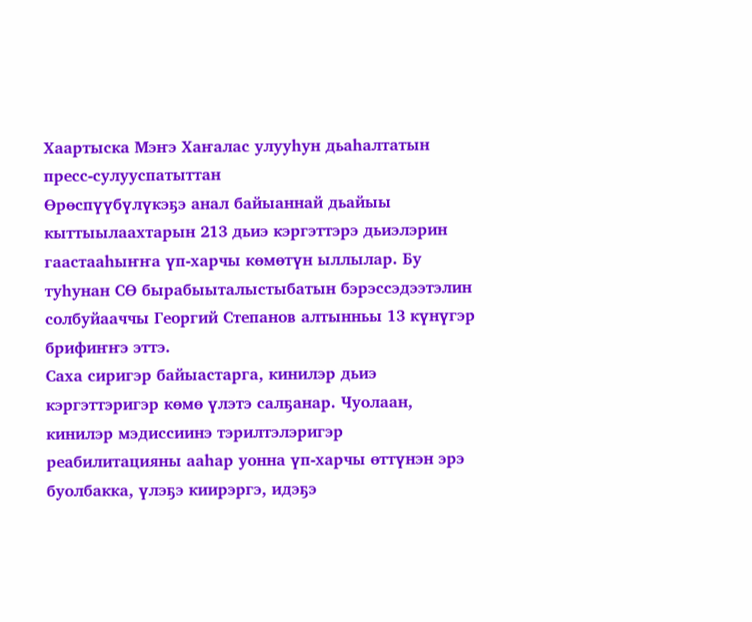Хаартыска Мэҥэ Хаҥалас улууһун дьаһалтатын пресс-сулууспатыттан
Өрөспүүбүлүкэҕэ анал байыаннай дьайыы кыттыылаахтарын 213 дьиэ кэргэттэрэ дьиэлэрин гаастааһыҥҥа үп-харчы көмөтүн ыллылар. Бу туһунан СӨ бырабыыталыстыбатын бэрэссэдээтэлин солбуйааччы Георгий Степанов алтынньы 13 күнүгэр брифиҥҥэ эттэ.
Саха сиригэр байыастарга, кинилэр дьиэ кэргэттэригэр көмө үлэтэ салҕанар. Чуолаан, кинилэр мэдиссиинэ тэрилтэлэригэр реабилитацияны ааһар уонна үп-харчы өттүнэн эрэ буолбакка, үлэҕэ киирэргэ, идэҕэ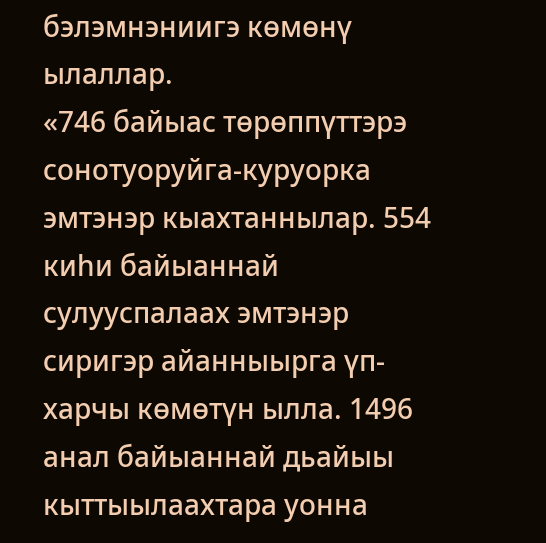бэлэмнэниигэ көмөнү ылаллар.
«746 байыас төрөппүттэрэ сонотуоруйга-куруорка эмтэнэр кыахтаннылар. 554 киһи байыаннай сулууспалаах эмтэнэр сиригэр айанныырга үп-харчы көмөтүн ылла. 1496 анал байыаннай дьайыы кыттыылаахтара уонна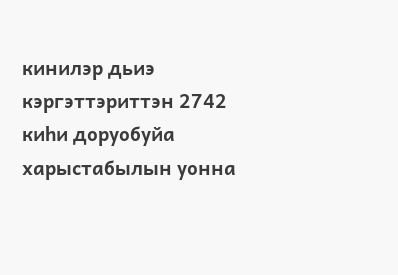кинилэр дьиэ кэргэттэриттэн 2742 киһи доруобуйа харыстабылын уонна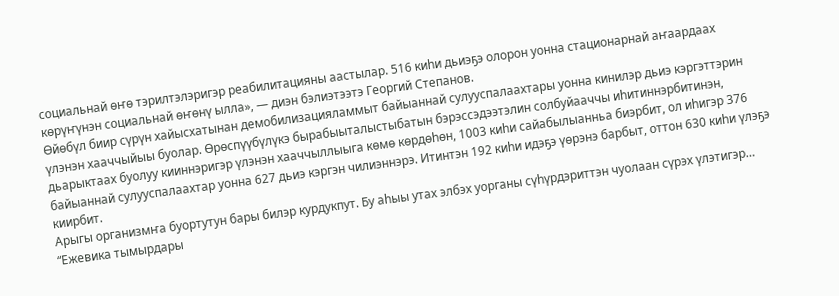социальнай өҥө тэрилтэлэригэр реабилитацияны аастылар. 516 киһи дьиэҕэ олорон уонна стационарнай аҥаардаах көрүҥүнэн социальнай өҥөнү ылла», — диэн бэлиэтээтэ Георгий Степанов.
Өйөбүл биир сүрүн хайысхатынан демобилизацияламмыт байыаннай сулууспалаахтары уонна кинилэр дьиэ кэргэттэрин үлэнэн хааччыйыы буолар. Өрөспүүбүлүкэ бырабыыталыстыбатын бэрэссэдээтэлин солбуйааччы иһитиннэрбитинэн, дьарыктаах буолуу кииннэригэр үлэнэн хааччыллыыга көмө көрдөһөн, 1003 киһи сайабылыанньа биэрбит, ол иһигэр 376 байыаннай сулууспалаахтар уонна 627 дьиэ кэргэн чилиэннэрэ. Итинтэн 192 киһи идэҕэ үөрэнэ барбыт, оттон 630 киһи үлэҕэ киирбит.
Арыгы организмҥа буортутун бары билэр курдукпут. Бу аһыы утах элбэх уорганы сүһүрдэриттэн чуолаан сүрэх үлэтигэр…
“Ежевика тымырдары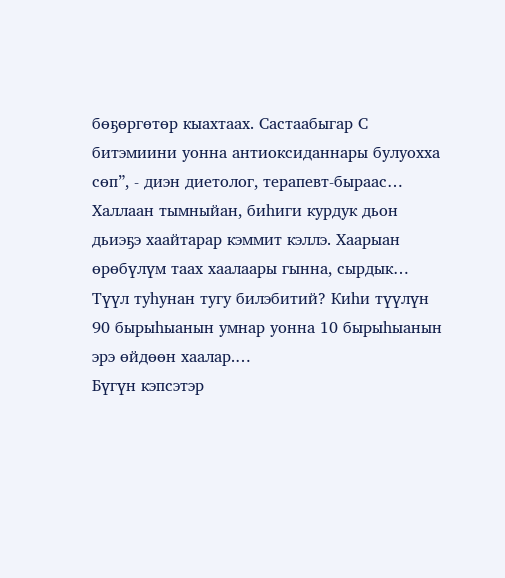бөҕөргөтөр кыахтаах. Састаабыгар С битэмиини уонна антиоксиданнары булуохха сөп”, - диэн диетолог, терапевт-быраас…
Халлаан тымныйан, биһиги курдук дьон дьиэҕэ хаайтарар кэммит кэллэ. Хаарыан өрөбүлүм таах хаалаары гынна, сырдык…
Түүл туһунан тугу билэбитий? Киһи түүлүн 90 бырыһыанын умнар уонна 10 бырыһыанын эрэ өйдөөн хаалар.…
Бүгүн кэпсэтэр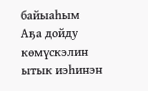байыаһым Аҕа дойду көмүскэлин ытык иэһинэн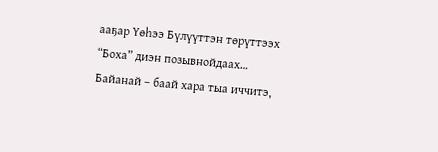ааҕар Үөһээ Бүлүүттэн төрүттээх “Боха” диэн позывнойдаах…
Байанай – баай хара тыа иччитэ,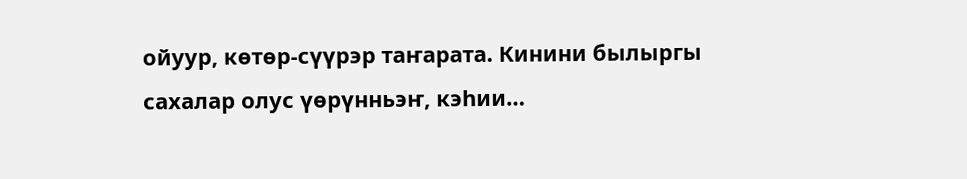ойуур, көтөр-сүүрэр таҥарата. Кинини былыргы сахалар олус үөрүнньэҥ, кэһии…